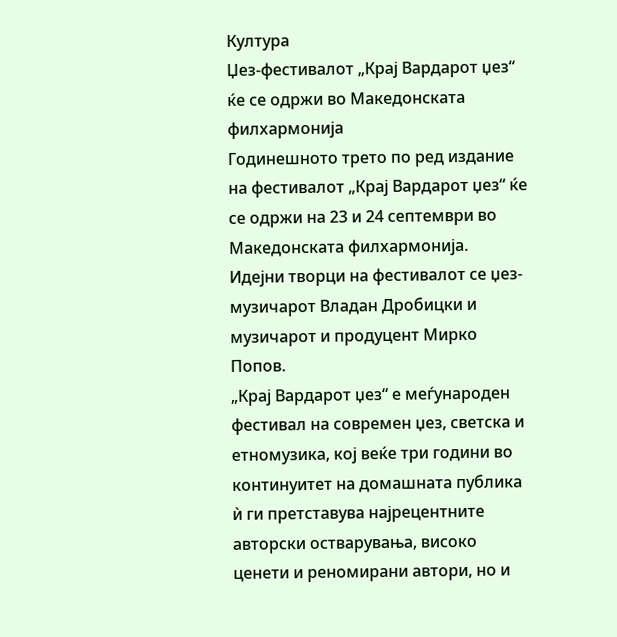Култура
Џез-фестивалот „Крај Вардарот џез“ ќе се одржи во Македонската филхармонија
Годинешното трето по ред издание на фестивалот „Крај Вардарот џез“ ќе се одржи на 23 и 24 септември во Македонската филхармонија.
Идејни творци на фестивалот се џез-музичарот Владан Дробицки и музичарот и продуцент Мирко Попов.
„Крај Вардарот џез“ е меѓународен фестивал на современ џез, светска и етномузика, кој веќе три години во континуитет на домашната публика ѝ ги претставува најрецентните авторски остварувања, високо ценети и реномирани автори, но и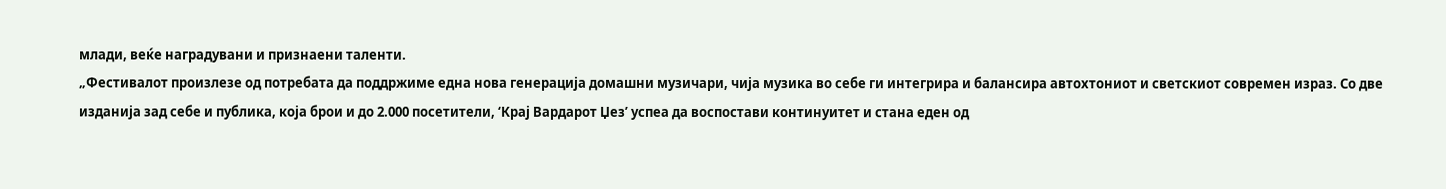млади, веќе наградувани и признaени таленти.
„Фестивалот произлезе од потребата да поддржиме една нова генерација домашни музичари, чија музика во себе ги интегрира и балансира автохтониот и светскиот современ израз. Со две изданија зад себе и публика, која брои и до 2.000 посетители, ‘Крај Вардарот Џез’ успеа да воспостави континуитет и стана еден од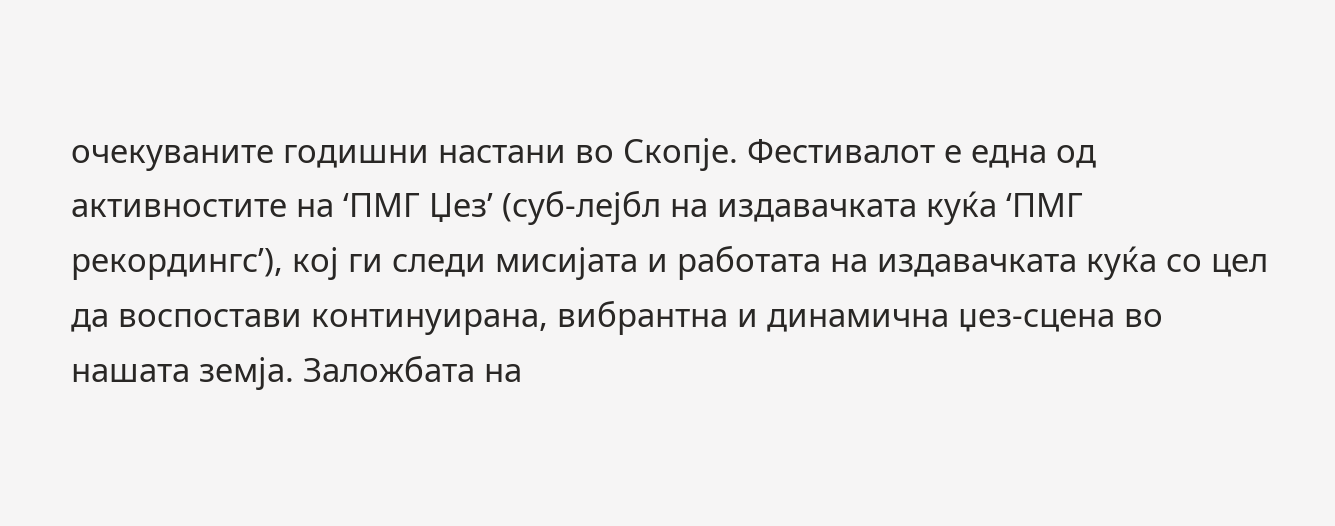очекуваните годишни настани во Скопје. Фестивалот е една од активностите на ‘ПМГ Џез’ (суб-лејбл на издавачката куќа ‘ПМГ рекордингс’), кој ги следи мисијата и работата на издавачката куќа со цел да воспостави континуирана, вибрантна и динамична џез-сцена во нашата земја. Заложбата на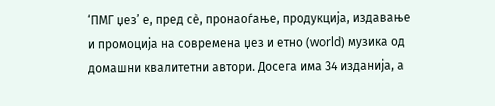‘ПМГ џез’ е, пред сѐ, пронаоѓање, продукција, издавање и промоција на современа џез и етно (world) музика од домашни квалитетни автори. Досега има 34 изданија, а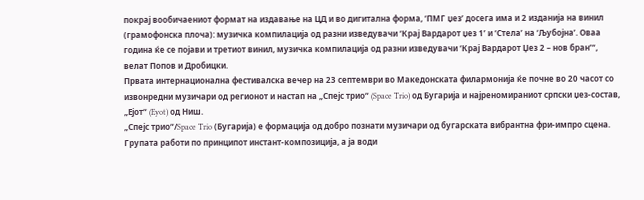покрај вообичаениот формат на издавање на ЦД и во дигитална форма, ‘ПМГ џез’ досега има и 2 изданија на винил (грамофонска плоча): музичка компилација од разни изведувачи ‘Крај Вардарот џез 1’ и ‘Стела’ на ‘Љубојна’. Оваа година ќе се појави и третиот винил, музичка компилација од разни изведувачи ‘Крај Вардарот Џез 2 – нов бран’“, велат Попов и Дробицки.
Првата интернационална фестивалска вечер на 23 септември во Македонската филармонија ќе почне во 20 часот со извонредни музичари од регионот и настап на „Спејс трио“ (Space Trio) од Бугарија и најреномираниот српски џез-состав, „Ејот“ (Eyot) од Ниш.
„Спејс трио“/Space Trio (Бугарија) е формација од добро познати музичари од бугарската вибрантна фри-импро сцена. Групата работи по принципот инстант-композиција, а ја води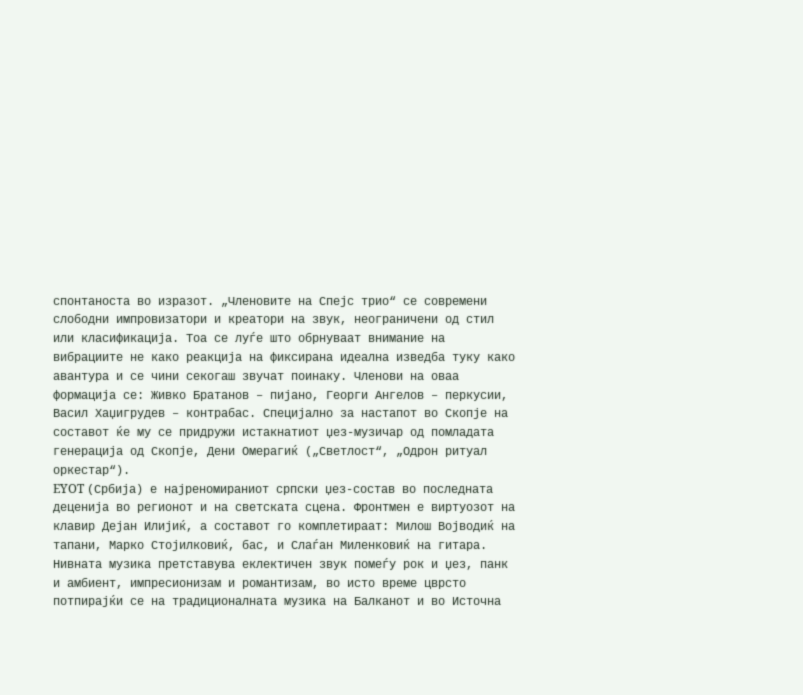спонтаноста во изразот. „Членовите на Спејс трио“ се современи слободни импровизатори и креатори на звук, неограничени од стил или класификација. Тоа се луѓе што обрнуваат внимание на вибрациите не како реакција на фиксирана идеална изведба туку како авантура и се чини секогаш звучат поинаку. Членови на оваа формација се: Живко Братанов – пијано, Георги Ангелов – перкусии, Васил Хаџигрудев – контрабас. Специјално за настапот во Скопје на составот ќе му се придружи истакнатиот џез-музичар од помладата генерација од Скопје, Дени Омерагиќ („Светлост“, „Одрон ритуал оркестар“).
EYOT (Србија) е најреномираниот српски џез-состав во последната деценија во регионот и на светската сцена. Фронтмен е виртуозот на клавир Дејан Илијиќ, а составот го комплетираат: Милош Војводиќ на тапани, Марко Стојилковиќ, бас, и Слаѓан Миленковиќ на гитара. Нивната музика претставува еклектичен звук помеѓу рок и џез, панк и амбиент, импресионизам и романтизам, во исто време цврсто потпирајќи се на традиционалната музика на Балканот и во Источна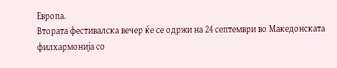Европа.
Втората фестивалска вечер ќе се одржи на 24 септември во Македонската филхармонија со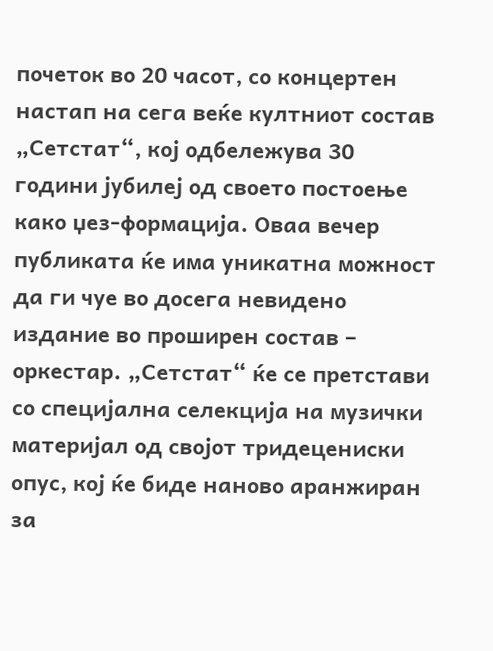почеток во 20 часот, со концертен настап на сега веќе култниот состав „Сетстат“, кој одбележува 30 години јубилеј од своето постоење како џез-формација. Оваа вечер публиката ќе има уникатна можност да ги чуе во досега невидено издание во проширен состав – оркестар. „Сетстат“ ќе се претстави со специјална селекција на музички материјал од својот тридецениски опус, кој ќе биде наново аранжиран за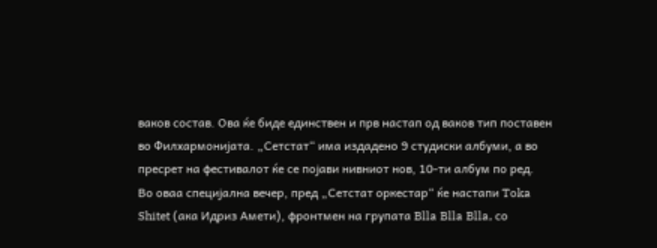ваков состав. Ова ќе биде единствен и прв настап од ваков тип поставен во Филхармонијата. „Сетстат“ има издадено 9 студиски албуми, а во пресрет на фестивалот ќе се појави нивниот нов, 10-ти албум по ред.
Во оваа специјална вечер, пред „Сетстат оркестар“ ќе настапи Toka Shitet (ака Идриз Амети), фронтмен на групата Blla Blla Blla, со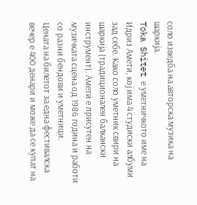соло изведба на авторска музика на шаркија.
Toka Shitet е уметничкото име на Идриз Амети, кој има 4 студиски албуми зад себе. Како соло уметник свири на шаркија (традиционален балкански инструмент). Амети е присутен на музичката сцена од 1986 година и работи со разни бендови и уметници.
Цената на билетот за една фестивалска вечер е 400 денари и може да се купат на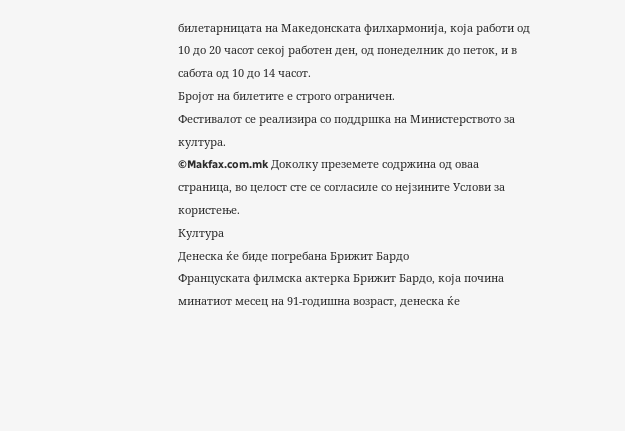билетарницата на Македонската филхармонија, која работи од 10 до 20 часот секој работен ден, од понеделник до петок, и в сабота од 10 до 14 часот.
Бројот на билетите е строго ограничен.
Фестивалот се реализира со поддршка на Министерството за култура.
©Makfax.com.mk Доколку преземете содржина од оваа страница, во целост сте се согласиле со нејзините Услови за користење.
Култура
Денеска ќе биде погребана Брижит Бардо
Француската филмска актерка Брижит Бардо, која почина минатиот месец на 91-годишна возраст, денеска ќе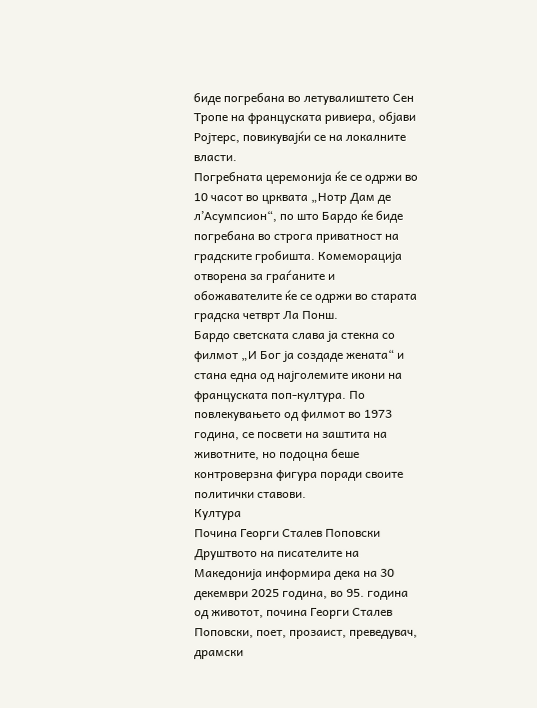биде погребана во летувалиштето Сен Тропе на француската ривиера, објави Ројтерс, повикувајќи се на локалните власти.
Погребната церемонија ќе се одржи во 10 часот во црквата „Нотр Дам де л’Асумпсион“, по што Бардо ќе биде погребана во строга приватност на градските гробишта. Комеморација отворена за граѓаните и обожавателите ќе се одржи во старата градска четврт Ла Понш.
Бардо светската слава ја стекна со филмот „И Бог ја создаде жената“ и стана една од најголемите икони на француската поп-култура. По повлекувањето од филмот во 1973 година, се посвети на заштита на животните, но подоцна беше контроверзна фигура поради своите политички ставови.
Култура
Почина Георги Сталев Поповски
Друштвото на писателите на Македонија информира дека на 30 декември 2025 година, во 95. година од животот, почина Георги Сталев Поповски, поет, прозаист, преведувач, драмски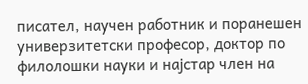писател, научен работник и поранешен универзитетски професор, доктор по филолошки науки и најстар член на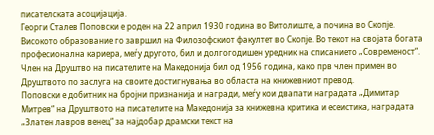писателската асоцијација.
Георги Сталев Поповски е роден на 22 април 1930 година во Витолиште, а почина во Скопје. Високото образование го завршил на Филозофскиот факултет во Скопје. Во текот на својата богата професионална кариера, меѓу другото, бил и долгогодишен уредник на списанието „Современост“.
Член на Друштво на писателите на Македонија бил од 1956 година, како прв член примен во Друштвото по заслуга на своите достигнувања во областа на книжевниот превод.
Поповски е добитник на бројни признанија и награди, меѓу кои двапати наградата „Димитар Митрев“ на Друштвото на писателите на Македонија за книжевна критика и есеистика, наградата „Златен лавров венец“ за најдобар драмски текст на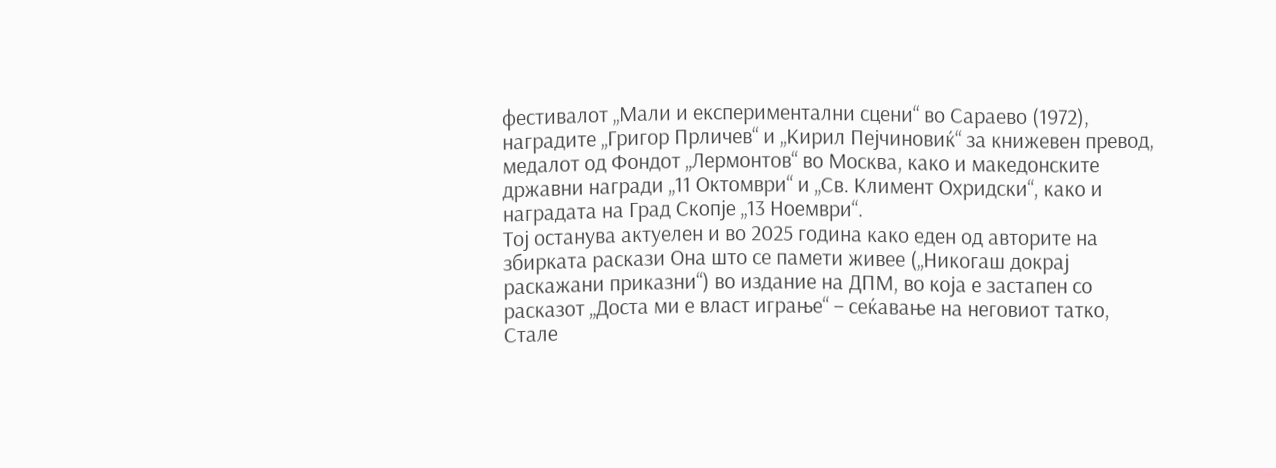фестивалот „Мали и експериментални сцени“ во Сараево (1972), наградите „Григор Прличев“ и „Кирил Пејчиновиќ“ за книжевен превод, медалот од Фондот „Лермонтов“ во Москва, како и македонските државни награди „11 Октомври“ и „Св. Климент Охридски“, како и наградата на Град Скопје „13 Ноември“.
Тој останува актуелен и во 2025 година како еден од авторите на збирката раскази Она што се памети живее („Никогаш докрај раскажани приказни“) во издание на ДПМ, во која е застапен со расказот „Доста ми е власт играње“ – сеќавање на неговиот татко, Стале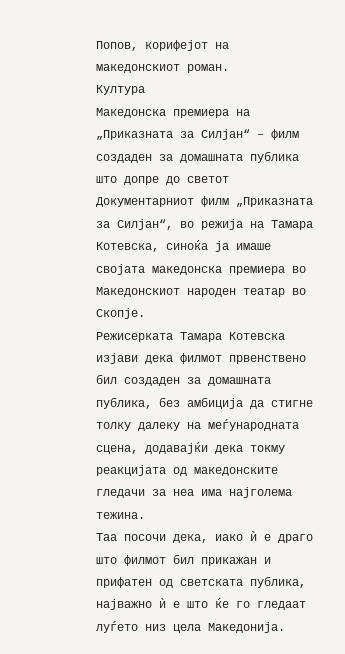Попов, корифејот на македонскиот роман.
Култура
Македонска премиера на „Приказната за Силјан“ – филм создаден за домашната публика што допре до светот
Документарниот филм „Приказната за Силјан“, во режија на Тамара Котевска, синоќа ја имаше својата македонска премиера во Македонскиот народен театар во Скопје.
Режисерката Тамара Котевска изјави дека филмот првенствено бил создаден за домашната публика, без амбиција да стигне толку далеку на меѓународната сцена, додавајќи дека токму реакцијата од македонските гледачи за неа има најголема тежина.
Таа посочи дека, иако ѝ е драго што филмот бил прикажан и прифатен од светската публика, најважно ѝ е што ќе го гледаат луѓето низ цела Македонија.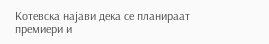Котевска најави дека се планираат премиери и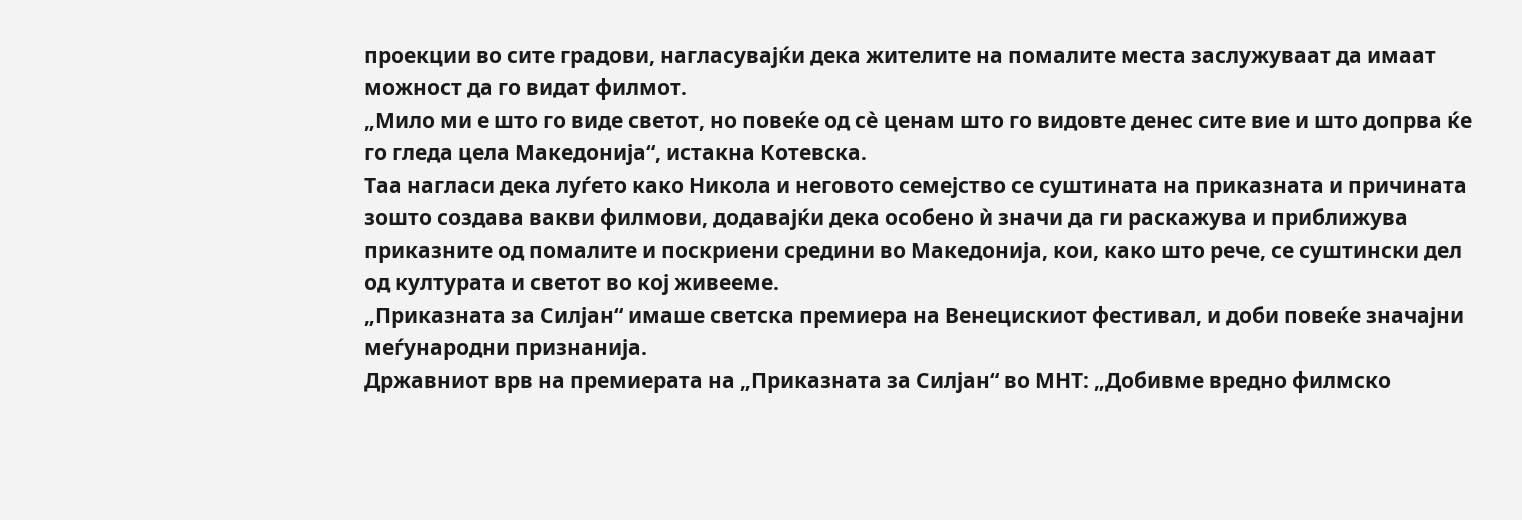проекции во сите градови, нагласувајќи дека жителите на помалите места заслужуваат да имаат можност да го видат филмот.
„Мило ми е што го виде светот, но повеќе од сè ценам што го видовте денес сите вие и што допрва ќе го гледа цела Македонија“, истакна Котевска.
Таа нагласи дека луѓето како Никола и неговото семејство се суштината на приказната и причината зошто создава вакви филмови, додавајќи дека особено ѝ значи да ги раскажува и приближува приказните од помалите и поскриени средини во Македонија, кои, како што рече, се суштински дел од културата и светот во кој живееме.
„Приказната за Силјан“ имаше светска премиера на Венецискиот фестивал, и доби повеќе значајни меѓународни признанија.
Државниот врв на премиерата на „Приказната за Силјан“ во МНТ: „Добивме вредно филмско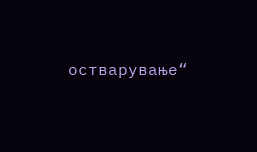остварување“